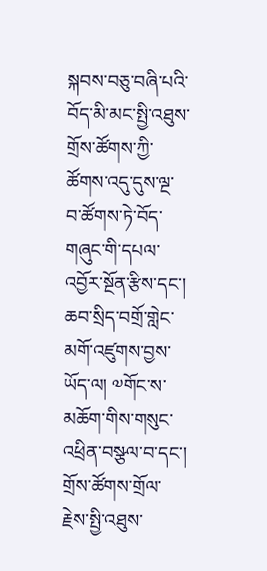སྐབས་བཅུ་བཞི་པའི་བོད་མི་མང་སྤྱི་འཐུས་གྲོས་ཚོགས་ཀྱི་ཚོགས་འདུ་དུས་ལྔ་བ་ཚོགས་ཏེ་བོད་གཞུང་གི་དཔལ་འབྱོར་སྔོན་རྩིས་དང་། ཆབ་སྲིད་བགྲོ་གླེང་མགོ་འཛུགས་བྱས་ཡོད་ལ། ༧གོང་ས་མཆོག་གིས་གསུང་འཕྲིན་བསྩལ་བ་དང་། གྲོས་ཚོགས་གྲོལ་རྗེས་སྤྱི་འཐུས་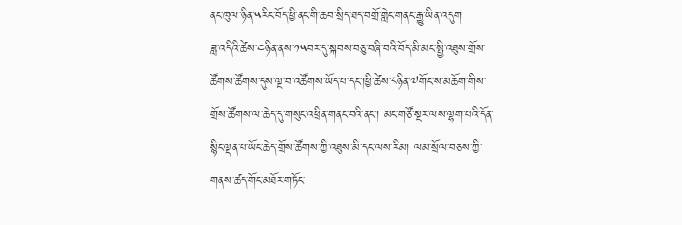ནང་ཁུལ་ཉིན་༥རིང་བོད་ཕྱི་ནང་གི་ཆབ་སྲིད་ཐད་བགྲོ་གླེང་གནང་རྒྱུ་ཡིན་འདུག
ཟླ་འདིའི་ཚེས་༤ཉིན་ནས་༡༥བར་དུ་སྐབས་བཅུ་བཞི་བའི་བོད་མི་མང་སྤྱི་འཐུས་གྲོས་ཚོགས་ཚོགས་དུས་ལྔ་བ་འཚོགས་ཡོད་པ་དང་།ཕྱི་ཚེས་༨ཉིན་༧གོང་ས་མཆོག་གིས་གྲོས་ཚོགས་ལ་ཆེད་དུ་གསུང་འཕྲིན་གནང་བའི་ནང་། མང་གཙོ་སྔར་ལས་ལྷག་པའི་དོན་སྙིང་ལྡན་པ་ཡོང་ཆེད་གྲོས་ཚོགས་ཀྱི་འཐུས་མི་དང་ལས་རིམ། ལམ་སྲོལ་བཅས་ཀྱི་གནས་ཚད་གོང་མཐོར་གཏོང་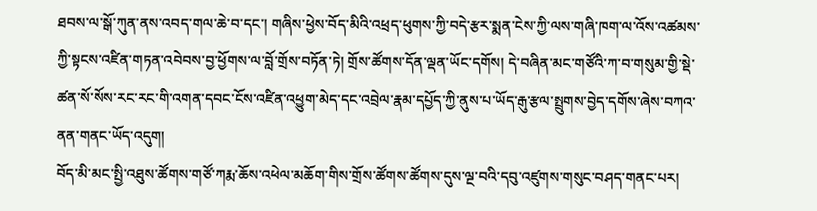ཐབས་ལ་སྒོ་ཀུན་ནས་འབད་གལ་ཆེ་བ་དང་། གཞིས་ཕྱེས་བོད་མིའི་འཕྲད་ཕུགས་ཀྱི་བདེ་རྩར་སྨན་ངེས་ཀྱི་ལས་གཞི་ཁག་ལ་འོས་འཚམས་ཀྱི་སྟངས་འཛིན་གཏན་འབེབས་བྱ་ཕྱོགས་ལ་བློ་གྲོས་བཏོན་ཏེ། གྲོས་ཚོགས་དོན་ལྡན་ཡོང་དགོས། དེ་བཞིན་མང་གཙོའི་ཀ་བ་གསུམ་གྱི་སྡེ་ཚན་སོ་སོས་རང་རང་གི་འགན་དབང་ངོས་འཛིན་འཕྱུག་མེད་དང་འབྲེལ་རྣམ་དཔྱོད་ཀྱི་ནུས་པ་ཡོད་རྒུ་རྩལ་སྤྲུགས་བྱེད་དགོས་ཞེས་བཀའ་ནན་གནང་ཡོད་འདུག།
བོད་མི་མང་སྤྱི་འཐུས་ཚོགས་གཙོ་ཀརྨ་ཆོས་འཕེལ་མཆོག་གིས་གྲོས་ཚོགས་ཚོགས་དུས་ལྔ་བའི་དབུ་འཛུགས་གསུང་བཤད་གནང་པར།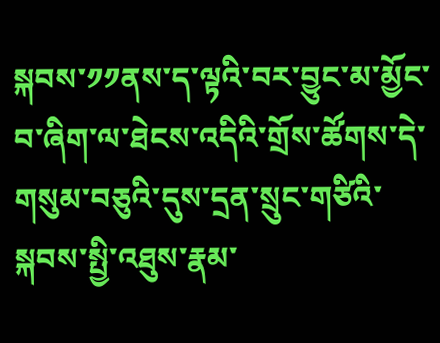སྐབས་༡༡ནས་ད་ལྟའི་བར་བྱུང་མ་མྱོང་བ་ཞིག་ལ་ཐེངས་འདིའི་གྲོས་ཚོགས་དེ་གསུམ་བཅུའི་དུས་དྲན་སྲུང་གཙིའི་སྐབས་སྤྱི་འཐུས་རྣམ་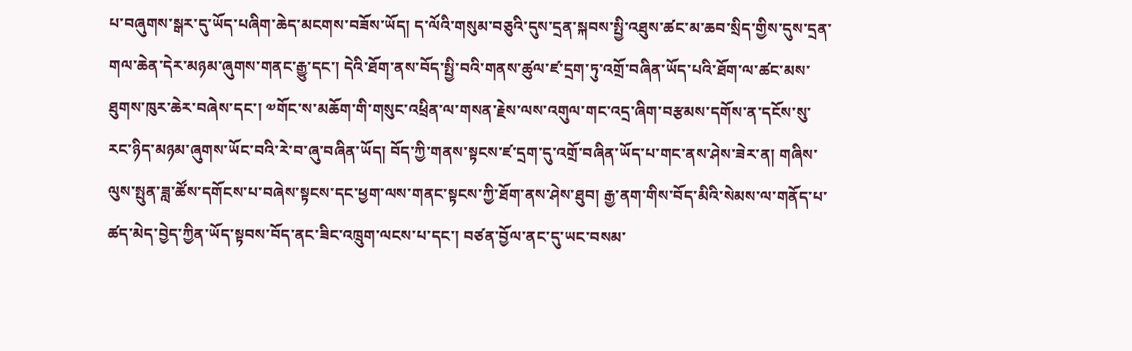པ་བཞུགས་སྒར་དུ་ཡོད་པཞིག་ཆེད་མངགས་བཟོས་ཡོད། ད་ལོའི་གསུམ་བཅུའི་དུས་དྲན་སྐབས་སྤྱི་འཐུས་ཚང་མ་ཆབ་སྲིད་གྱིས་དུས་དྲན་གལ་ཆེན་དེར་མཉམ་ཞུགས་གནང་རྒྱུ་དང་། དེའི་ཐོག་ནས་བོད་སྤྱི་བའི་གནས་ཚུལ་ཛ་དྲག་ཏུ་འགྲོ་བཞིན་ཡོད་པའི་ཐོག་ལ་ཚང་མས་ཐུགས་ཁུར་ཆེར་བཞེས་དང་། ༧གོང་ས་མཆོག་གི་གསུང་འཕྲིན་ལ་གསན་རྗེས་ལས་འགུལ་གང་འདྲ་ཞིག་བརྩམས་དགོས་ན་དངོས་སུ་རང་ཉིད་མཉམ་ཞུགས་ཡོང་བའི་རེ་བ་ཞུ་བཞིན་ཡོད། བོད་ཀྱི་གནས་སྟངས་ཛ་དྲག་དུ་འགྲོ་བཞིན་ཡོད་པ་གང་ནས་ཤེས་ཟེར་ན། གཞིས་ལུས་སྤུན་ཟླ་ཚོས་དགོངས་པ་བཞེས་སྟངས་དང་ཕྱག་ལས་གནང་སྟངས་ཀྱི་ཐོག་ནས་ཤེས་ཐུབ། རྒྱ་ནག་གིས་བོད་མིའི་སེམས་ལ་གནོད་པ་ཚད་མེད་བྱེད་ཀྱིན་ཡོད་སྟབས་བོད་ནང་ཟིང་འཁྲུག་ལངས་པ་དང་། བཙན་བྱོལ་ནང་དུ་ཡང་བསམ་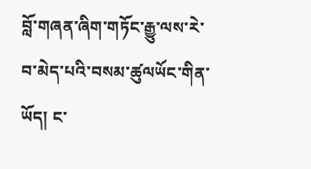བློ་གཞན་ཞིག་གཏོང་རྒྱུ་ལས་རེ་བ་མེད་པའི་བསམ་ཚུལཡོང་གིན་ཡོད། ང་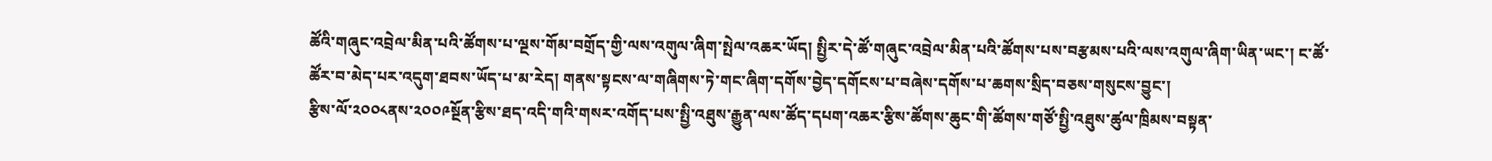ཚོའི་གཞུང་འབྲེལ་མིན་པའི་ཚོགས་པ་ལྔས་གོམ་བགྲོད་གྱི་ལས་འགུལ་ཞིག་སྤེལ་འཆར་ཡོད། སྤྱིར་དེ་ཚོ་གཞུང་འབྲེལ་མིན་པའི་ཚོགས་པས་བརྩམས་པའི་ལས་འགུལ་ཞིག་ཡིན་ཡང་། ང་ཚོ་ཚོར་བ་མེད་པར་འདུག་ཐབས་ཡོད་པ་མ་རེད། གནས་སྟངས་ལ་གཞིགས་ཏེ་གང་ཞིག་དགོས་བྱེད་དགོངས་པ་བཞེས་དགོས་པ་ཆགས་སྲིད་བཅས་གསུངས་བྱུང་།
རྩིས་ལོ་༢༠༠༨ནས་༢༠༠༩སྔོན་རྩིས་ཐད་འདི་གའི་གསར་འགོད་པས་སྤྱི་འཐུས་རྒྱུན་ལས་ཚོད་དཔག་འཆར་རྩིས་ཚོགས་ཆུང་གི་ཚོགས་གཙོ་སྤྱི་འཐུས་ཚུལ་ཁྲིམས་བསྟན་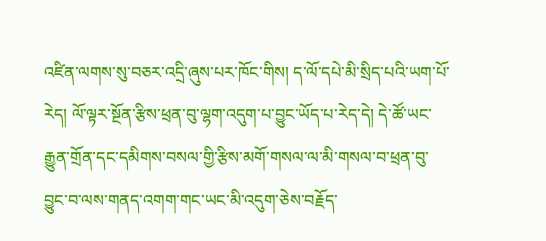འཛིན་ལགས་སུ་བཅར་འདྲི་ཞུས་པར་ཁོང་གིས། ད་ལོ་དཔེ་མི་སྲིད་པའི་ཡག་པོ་རེད། ལོ་ལྟར་སྔོན་རྩིས་ཕྲན་བུ་ལྷག་འདུག་པ་བྱུང་ཡོད་པ་རེད་དེ། དེ་ཚོ་ཡང་རྒྱུན་གྲོན་དང་དམིགས་བསལ་གྱི་རྩིས་མགོ་གསལ་ལ་མི་གསལ་བ་ཕྲན་བུ་བྱུང་བ་ལས་གནད་འགག་གང་ཡང་མི་འདུག་ཅེས་བརྗོད་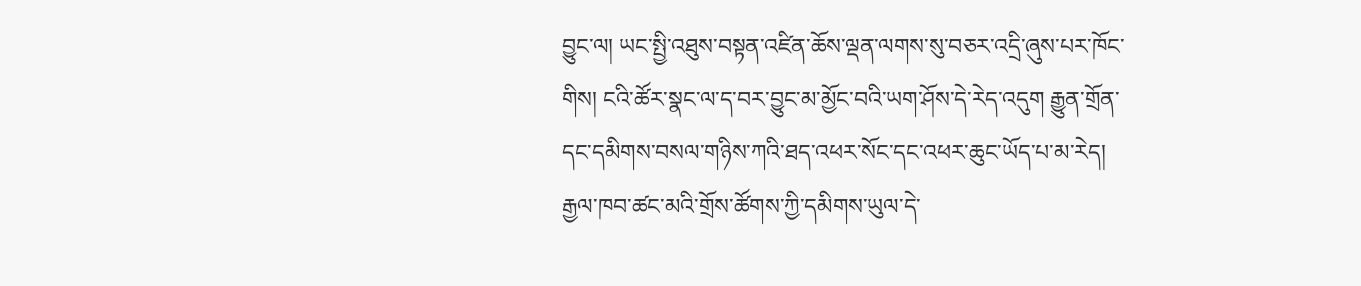བྱུང་ལ། ཡང་སྤྱི་འཐུས་བསྟན་འཛིན་ཆོས་ལྡན་ལགས་སུ་བཅར་འདྲི་ཞུས་པར་ཁོང་གིས། ངའི་ཚོར་སྣང་ལ་ད་བར་བྱུང་མ་མྱོང་བའི་ཡག་ཤོས་དེ་རེད་འདུག རྒྱུན་གྲོན་དང་དམིགས་བསལ་གཉིས་ཀའི་ཐད་འཕར་སོང་དང་འཕར་ཆུང་ཡོད་པ་མ་རེད། རྒྱལ་ཁབ་ཚང་མའི་གྲོས་ཚོགས་ཀྱི་དམིགས་ཡུལ་དེ་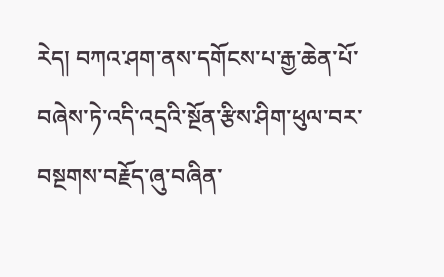རེད། བཀའ་ཤག་ནས་དགོངས་པ་རྒྱ་ཆེན་པོ་བཞེས་ཏེ་འདི་འདྲའི་སྔོན་རྩིས་ཤིག་ཕུལ་བར་བསྔགས་བརྗོད་ཞུ་བཞིན་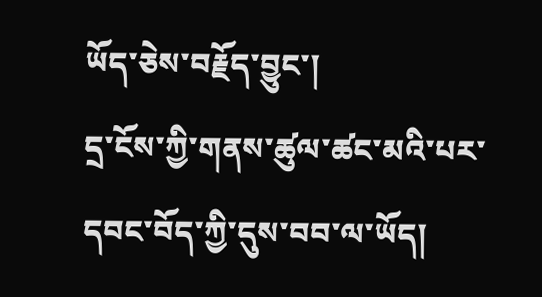ཡོད་ཅེས་བརྗོད་བྱུང་།
དྲ་ངོས་ཀྱི་གནས་ཚུལ་ཚང་མའི་པར་དབང་བོད་ཀྱི་དུས་བབ་ལ་ཡོད།